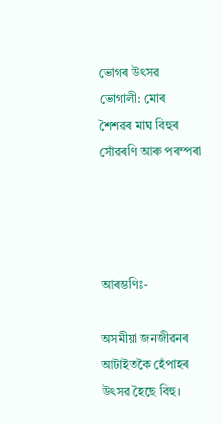ভোগৰ উৎসৱ ভোগালী: মোৰ শৈশৱৰ মাঘ বিহুৰ সোঁৱৰণি আৰু পৰম্পৰা




আৰম্ভণিঃ-

অসমীয়া জনজীৱনৰ আটাইতকৈ হেঁপাহৰ উৎসৱ হৈছে বিহু।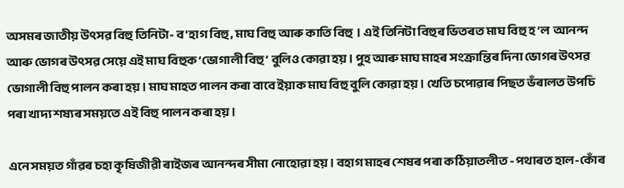অসমৰ জাতীয় উৎসৱ বিহু তিনিটা- ব'হাগ বিহু, মাঘ বিহু আৰু কাতি বিহু  । এই তিনিটা বিহুৰ ভিতৰত মাঘ বিহু হ’ল  আনন্দ আৰু ভোগৰ উৎসৱ সেয়ে এই মাঘ বিহুক ‘ভোগালী বিহু’ বুলিও কোৱা হয়। পুহ আৰু মাঘ মাহৰ সংক্ৰান্তিৰ দিনা ভোগৰ উৎসৱ ভোগালী বিহু পালন কৰা হয়। মাঘ মাহত পালন কৰা বাবে ইয়াক মাঘ বিহু বুলি কোৱা হয়। খেতি চপোৱাৰ পিছত ভঁৰালত উপচি পৰা খাদ্য শষ্যৰ সময়তে এই বিহু পালন কৰা হয় ।

এনে সময়ত গাঁৱৰ চহা কৃষিজীৱী ৰাইজৰ আনন্দৰ সীমা নোহোৱা হয়। বহাগ মাহৰ শেষৰ পৰা কঠিয়াতলীত - পথাৰত হাল-কোঁৰ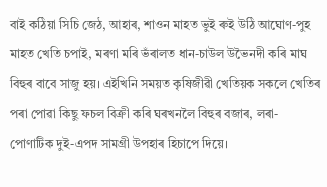বাই কঠিয়া সিচি জেঠ, আহাৰ, শাওন মাহত ভুই ৰুই উঠি আঘোণ-পুহ মাহত খেতি চপাই, মৰণা মৰি ভঁৰালত ধান-চাউল উভৈনদী কৰি মাঘ বিহুৰ বাবে সাজু হয়। এইখিনি সময়ত কৃষিজীৱী খেতিয়ক সকলে খেতিৰ পৰা পোৱা কিছু ফচল বিক্ৰী কৰি ঘৰখনলৈ বিহুৰ বজাৰ, লৰা-পোণাটিক দুই-এপদ সামগ্ৰী উপহাৰ হিচাপে দিয়ে।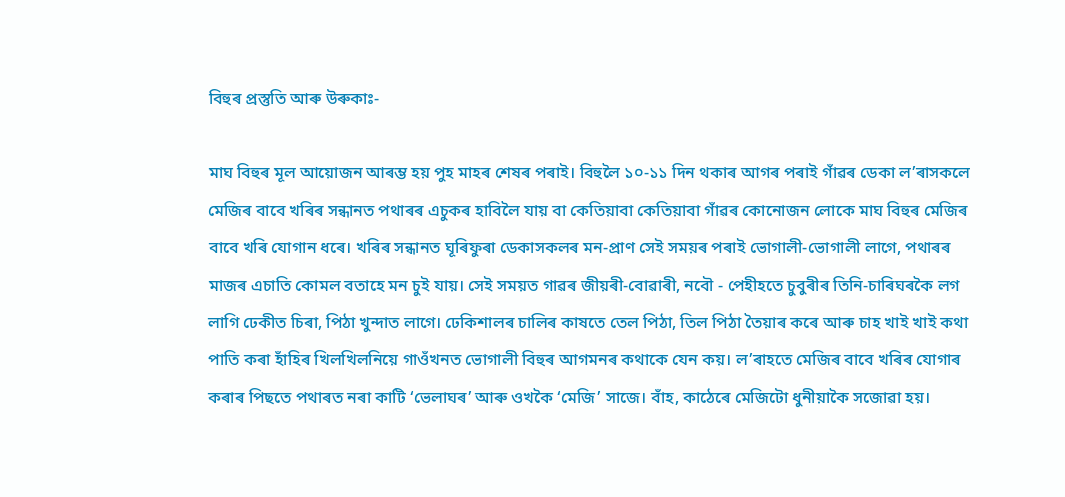বিহুৰ প্ৰস্তুতি আৰু উৰুকাঃ-

মাঘ বিহুৰ মূল আয়োজন আৰম্ভ হয় পুহ মাহৰ শেষৰ পৰাই। বিহুলৈ ১০-১১ দিন থকাৰ আগৰ পৰাই গাঁৱৰ ডেকা ল’ৰাসকলে মেজিৰ বাবে খৰিৰ সন্ধানত পথাৰৰ এচুকৰ হাবিলৈ যায় বা কেতিয়াবা কেতিয়াবা গাঁৱৰ কোনোজন লোকে মাঘ বিহুৰ মেজিৰ বাবে খৰি যোগান ধৰে। খৰিৰ সন্ধানত ঘূৰিফুৰা ডেকাসকলৰ মন-প্ৰাণ সেই সময়ৰ পৰাই ভোগালী-ভোগালী লাগে, পথাৰৰ মাজৰ এচাতি কোমল বতাহে মন চুই যায়। সেই সময়ত গাৱৰ জীয়ৰী-বোৱাৰী, নবৌ - পেহীহতে চুবুৰীৰ তিনি-চাৰিঘৰকৈ লগ লাগি ঢেকীত চিৰা, পিঠা খুন্দাত লাগে। ঢেকিশালৰ চালিৰ কাষতে তেল পিঠা, তিল পিঠা তৈয়াৰ কৰে আৰু চাহ খাই খাই কথা পাতি কৰা হাঁহিৰ খিলখিলনিয়ে গাওঁখনত ভোগালী বিহুৰ আগমনৰ কথাকে যেন কয়। ল’ৰাহতে মেজিৰ বাবে খৰিৰ যোগাৰ কৰাৰ পিছতে পথাৰত নৰা কাটি ‘ভেলাঘৰ’ আৰু ওখকৈ ‘মেজি’ সাজে। বাঁহ, কাঠেৰে মেজিটো ধুনীয়াকৈ সজোৱা হয়।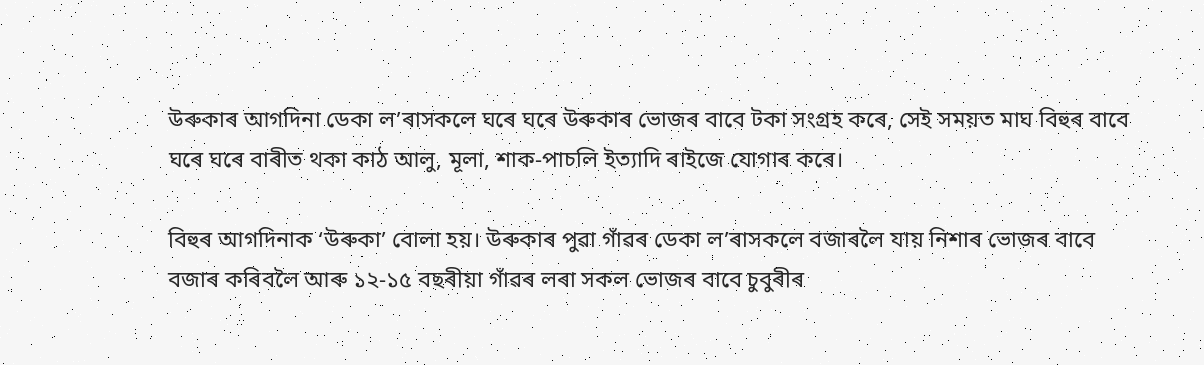উৰুকাৰ আগদিনা ডেকা ল’ৰাসকলে ঘৰে ঘৰে উৰুকাৰ ভোজৰ বাবে টকা সংগ্ৰহ কৰে, সেই সময়ত মাঘ বিহুৰ বাবে ঘৰে ঘৰে বাৰীত থকা কাঠ আলু, মূলা, শাক-পাচলি ইত্যাদি ৰাইজে যোগাৰ কৰে।

বিহুৰ আগদিনাক ‘উৰুকা’ বোলা হয়। উৰুকাৰ পুৱা গাঁৱৰ ডেকা ল’ৰাসকলে বজাৰলৈ যায় নিশাৰ ভোজৰ বাবে বজাৰ কৰিবলৈ আৰু ১২-১৫ বছৰীয়া গাঁৱৰ লৰা সকল ভোজৰ বাবে চুবুৰীৰ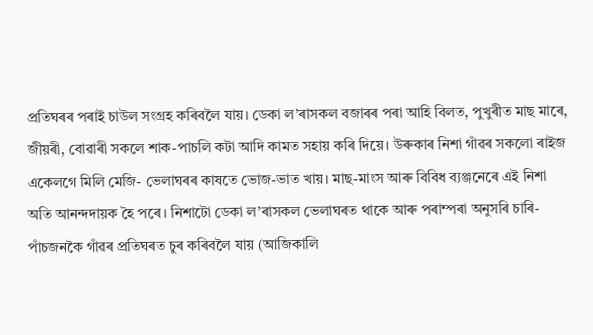প্ৰতিঘৰৰ পৰাই চাউল সংগ্ৰহ কৰিবলৈ যায়। ডেকা ল’ৰাসকল বজাৰৰ পৰা আহি বিলত, পুখুৰীত মাছ মাৰে, জীয়ৰী, বোৱাৰী সকলে শাক-পাচলি কটা আদি কামত সহায় কৰি দিয়ে। উৰুকাৰ নিশা গাঁৱৰ সকলো ৰাইজ একেলগে মিলি মেজি- ভেলাঘৰৰ কাষতে ভোজ-ভাত খায়। মাছ-মাংস আৰু বিবিধ ব্যঞ্জনেৰে এই নিশা অতি আনন্দদায়ক হৈ পৰে। নিশাটো ডেকা ল’ৰাসকল ভেলাঘৰত থাকে আৰু পৰাম্পৰা অনুসৰি চাৰি-পাঁচজনকৈ গাঁৱৰ প্ৰতিঘৰত চুৰ কৰিবলৈ যায় (আজিকালি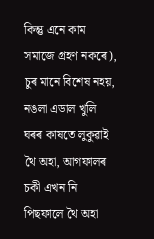কিন্তু এনে কাম সমাজে গ্ৰহণ নকৰে), চুৰ মানে বিশেষ নহয়, নঙলা এডাল খুলি ঘৰৰ কাষতে লুকুৱাই থৈ অহা, আগফালৰ চকী এখন নি পিছফালে থৈ অহা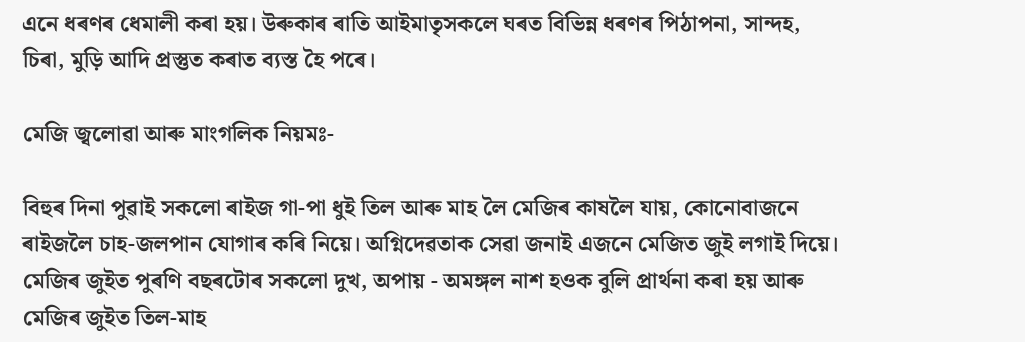এনে ধৰণৰ ধেমালী কৰা হয়। উৰুকাৰ ৰাতি আইমাতৃসকলে ঘৰত বিভিন্ন ধৰণৰ পিঠাপনা, সান্দহ, চিৰা, মুড়ি আদি প্ৰস্তুত কৰাত ব্যস্ত হৈ পৰে।

মেজি জ্বলোৱা আৰু মাংগলিক নিয়মঃ-

বিহুৰ দিনা পুৱাই সকলো ৰাইজ গা-পা ধুই তিল আৰু মাহ লৈ মেজিৰ কাষলৈ যায়, কোনোবাজনে ৰাইজলৈ চাহ-জলপান যোগাৰ কৰি নিয়ে। অগ্নিদেৱতাক সেৱা জনাই এজনে মেজিত জুই লগাই দিয়ে। মেজিৰ জুইত পুৰণি বছৰটোৰ সকলো দুখ, অপায় - অমঙ্গল নাশ হওক বুলি প্ৰাৰ্থনা কৰা হয় আৰু মেজিৰ জুইত তিল-মাহ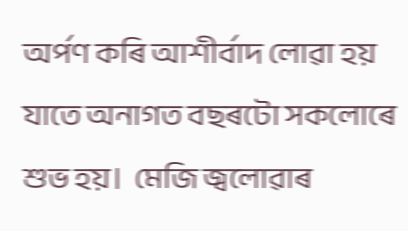অৰ্পণ কৰি আশীৰ্বাদ লোৱা হয় যাতে অনাগত বছৰটো সকলোৰে শুভ হয়।  মেজি জ্বলোৱাৰ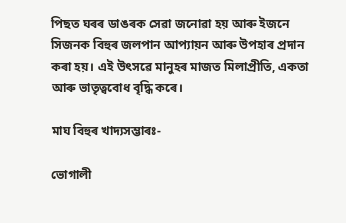পিছত ঘৰৰ ডাঙৰক সেৱা জনোৱা হয় আৰু ইজনে সিজনক বিহুৰ জলপান আপ্যায়ন আৰু উপহাৰ প্ৰদান কৰা হয়। এই উৎসৱে মানুহৰ মাজত মিলাপ্ৰীতি, একতা আৰু ভাতৃত্ববোধ বৃদ্ধি কৰে।

মাঘ বিহুৰ খাদ্যসম্ভাৰঃ-

ভোগালী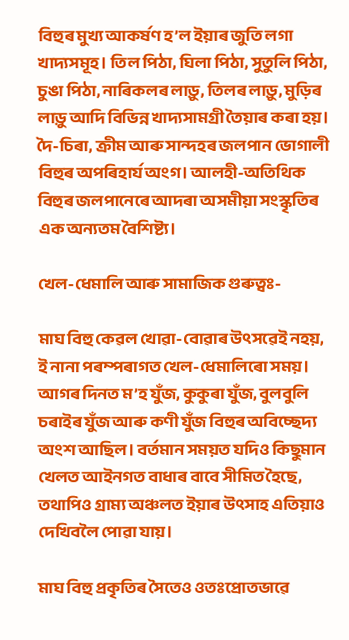বিহুৰ মুখ্য আকৰ্ষণ হ’ল ইয়াৰ জুতি লগা খাদ্যসমূহ। তিল পিঠা, ঘিলা পিঠা, সুতুলি পিঠা, চুঙা পিঠা, নাৰিকলৰ লাড়ু, তিলৰ লাড়ু, মুড়িৰ লাড়ু আদি বিভিন্ন খাদ্যসামগ্ৰী তৈয়াৰ কৰা হয়। দৈ-চিৰা, ক্ৰীম আৰু সান্দহৰ জলপান ভোগালী বিহুৰ অপৰিহাৰ্য অংগ। আলহী-অতিথিক বিহুৰ জলপানেৰে আদৰা অসমীয়া সংস্কৃতিৰ এক অন্যতম বৈশিষ্ট্য।

খেল-ধেমালি আৰু সামাজিক গুৰুত্বঃ-

মাঘ বিহু কেৱল খোৱা-বোৱাৰ উৎসৱেই নহয়, ই নানা পৰম্পৰাগত খেল-ধেমালিৰো সময়। আগৰ দিনত ম’হ যুঁজ, কুকুৰা যুঁজ, বুলবুলি চৰাইৰ যুঁজ আৰু কণী যুঁজ বিহুৰ অবিচ্ছেদ্য অংশ আছিল। বৰ্তমান সময়ত যদিও কিছুমান খেলত আইনগত বাধাৰ বাবে সীমিত হৈছে, তথাপিও গ্ৰাম্য অঞ্চলত ইয়াৰ উৎসাহ এতিয়াও দেখিবলৈ পোৱা যায়।

মাঘ বিহু প্ৰকৃতিৰ সৈতেও ওতঃপ্ৰোতভাৱে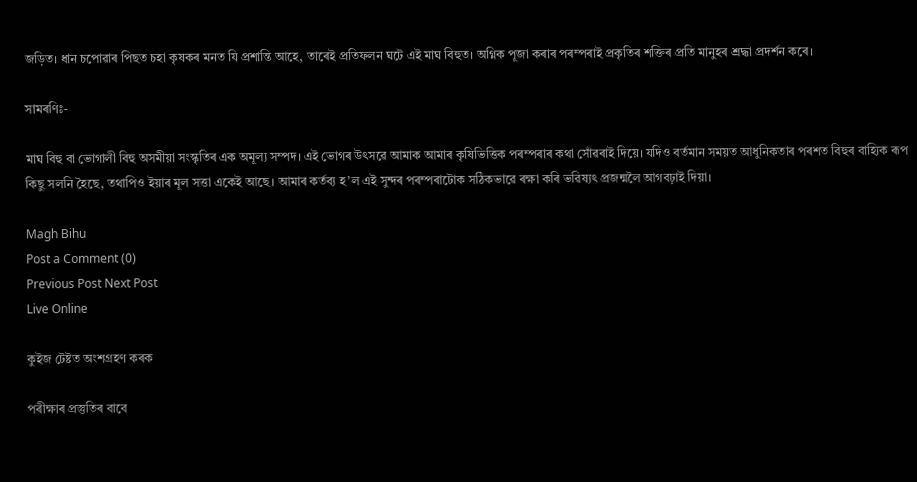জড়িত। ধান চপোৱাৰ পিছত চহা কৃষকৰ মনত যি প্ৰশান্তি আহে, তাৰেই প্ৰতিফলন ঘটে এই মাঘ বিহুত। অগ্নিক পূজা কৰাৰ পৰম্পৰাই প্ৰকৃতিৰ শক্তিৰ প্ৰতি মানুহৰ শ্ৰদ্ধা প্ৰদৰ্শন কৰে।

সামৰণিঃ-

মাঘ বিহু বা ভোগালী বিহু অসমীয়া সংস্কৃতিৰ এক অমূল্য সম্পদ। এই ভোগৰ উৎসৱে আমাক আমাৰ কৃষিভিত্তিক পৰম্পৰাৰ কথা সোঁৱৰাই দিয়ে। যদিও বৰ্তমান সময়ত আধুনিকতাৰ পৰশত বিহুৰ বাহ্যিক ৰূপ কিছু সলনি হৈছে, তথাপিও ইয়াৰ মূল সত্তা একেই আছে। আমাৰ কৰ্তব্য হ’ল এই সুন্দৰ পৰম্পৰাটোক সঠিকভাৱে ৰক্ষা কৰি ভৱিষ্যৎ প্ৰজন্মলৈ আগবঢ়াই দিয়া।

Magh Bihu
Post a Comment (0)
Previous Post Next Post
Live Online

কুইজ টেষ্টত অংশগ্ৰহণ কৰক

পৰীক্ষাৰ প্ৰস্তুতিৰ বাবে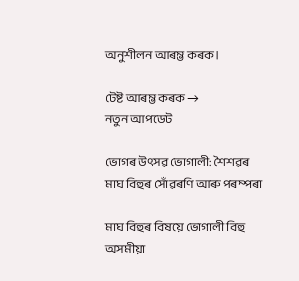অনুশীলন আৰম্ভ কৰক।

টেষ্ট আৰম্ভ কৰক →
নতুন আপডেট

ভোগৰ উৎসৱ ভোগালী: শৈশৱৰ মাঘ বিহুৰ সোঁৱৰণি আৰু পৰম্পৰা

মাঘ বিহুৰ বিষয়ে ভোগালী বিহু অসমীয়া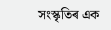সংস্কৃতিৰ এক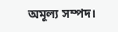অমূল্য সম্পদ।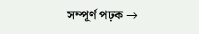সম্পূৰ্ণ পঢ়ক →